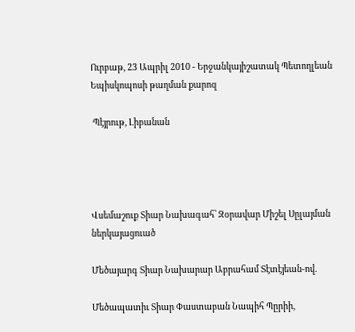Ուրբաթ, 23 Ապրիլ 2010 - Երջանկայիշատակ Պետողլեան Եպիսկոպոսի թաղման քարոզ

 Պէյրութ, Լիբանան




Վսեմաշուք Տիար Նախագահ՝ Զօրավար Միշել Սըլայման ներկայացուած

Մեծայարգ Տիար Նախարար Աբրահամ Տէտէյեան-ով.

Մեծապատիւ Տիար Փաստաբան Նապիհ Պըրիի,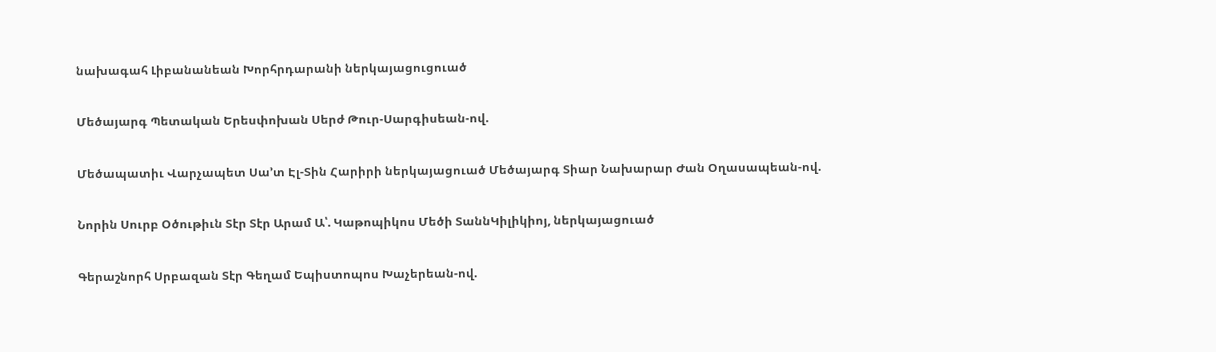նախագահ Լիբանանեան Խորհրդարանի ներկայացուցուած

Մեծայարգ Պետական Երեսփոխան Սերժ Թուր-Սարգիսեան-ով.

Մեծապատիւ Վարչապետ Սա’տ Էլ-Տին Հարիրի ներկայացուած Մեծայարգ Տիար Նախարար Ժան Օղասապեան-ով.

Նորին Սուրբ Օծութիւն Տէր Տէր Արամ Ա՝. Կաթոպիկոս Մեծի ՏաննԿիլիկիոյ, ներկայացուած

Գերաշնորհ Սրբազան Տէր Գեղամ Եպիստոպոս Խաչերեան-ով.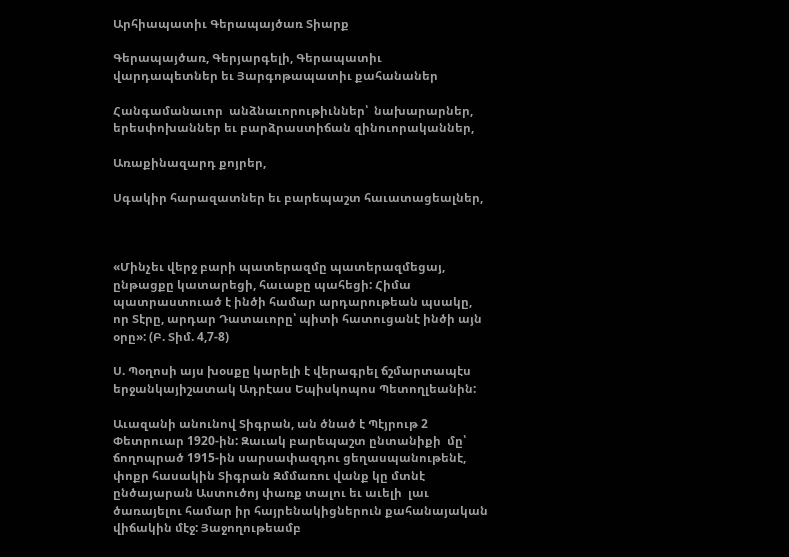Արհիապատիւ Գերապայծառ Տիարք

Գերապայծառ, Գերյարգելի, Գերապատիւ վարդապետներ եւ Յարգոթապատիւ քահանաներ

Հանգամանաւոր  անձնաւորութիւններ՝  նախարարներ, երեսփոխաններ եւ բարձրաստիճան զինուորականներ,

Առաքինազարդ քոյրեր,

Սգակիր հարազատներ եւ բարեպաշտ հաւատացեալներ,



«Մինչեւ վերջ բարի պատերազմը պատերազմեցայ, ընթացքը կատարեցի, հաւաքը պահեցի: Հիմա պատրաստուած է ինծի համար արդարութեան պսակը, որ Տէրը, արդար Դատաւորը՝ պիտի հատուցանէ ինծի այն օրը»: (Բ. Տիմ. 4,7-8)

Ս. Պօղոսի այս խօսքը կարելի է վերագրել ճշմարտապէս երջանկայիշատակ Ադրէաս Եպիսկոպոս Պետողլեանին:

Աւազանի անունով Տիգրան, ան ծնած է Պէյրութ 2 Փետրուար 1920-ին: Զաւակ բարեպաշտ ընտանիքի  մը՝ ճողոպրած 1915-ին սարսափազդու ցեղասպանութենէ, փոքր հասակին Տիգրան Զմմառու վանք կը մտնէ  ընծայարան Աստուծոյ փառք տալու եւ աւելի  լաւ ծառայելու համար իր հայրենակիցներուն քահանայական վիճակին մէջ: Յաջողութեամբ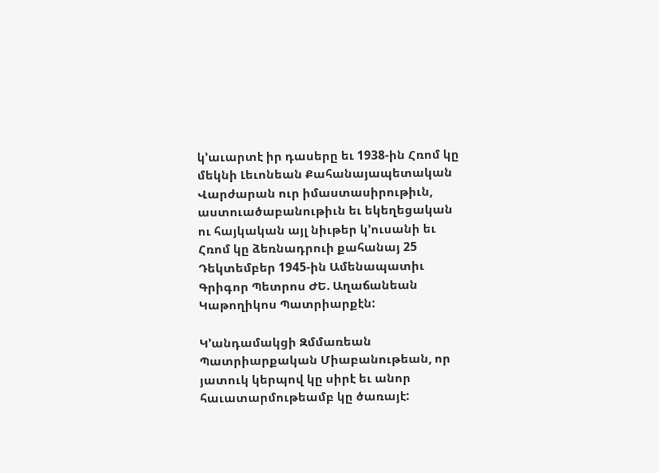կ’աւարտէ իր դասերը եւ 1938-ին Հռոմ կը մեկնի Լեւոնեան Քահանայապետական Վարժարան ուր իմաստասիրութիւն, աստուածաբանութիւն եւ եկեղեցական ու հայկական այլ նիւթեր կ’ուսանի եւ Հռոմ կը ձեռնադրուի քահանայ 25 Դեկտեմբեր 1945-ին Ամենապատիւ Գրիգոր Պետրոս ԺԵ. Աղաճանեան Կաթողիկոս Պատրիարքէն:

Կ’անդամակցի Զմմառեան Պատրիարքական Միաբանութեան, որ յատուկ կերպով կը սիրէ եւ անոր հաւատարմութեամբ կը ծառայէ: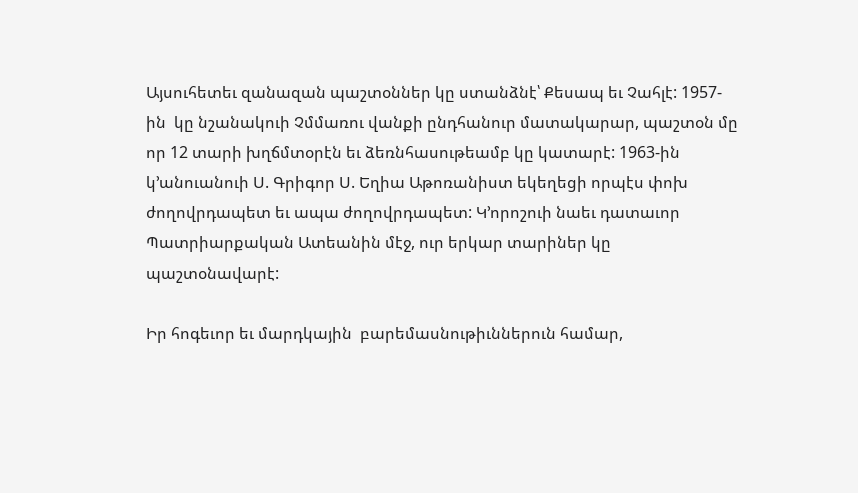Այսուհետեւ զանազան պաշտօններ կը ստանձնէ՝ Քեսապ եւ Չահլէ: 1957-ին  կը նշանակուի Չմմառու վանքի ընդհանուր մատակարար, պաշտօն մը որ 12 տարի խղճմտօրէն եւ ձեռնհասութեամբ կը կատարէ: 1963-ին  կ’անուանուի Ս. Գրիգոր Ս. Եղիա Աթոռանիստ եկեղեցի որպէս փոխ ժողովրդապետ եւ ապա ժողովրդապետ: Կ’որոշուի նաեւ դատաւոր Պատրիարքական Ատեանին մէջ, ուր երկար տարիներ կը պաշտօնավարէ:

Իր հոգեւոր եւ մարդկային  բարեմասնութիւններուն համար,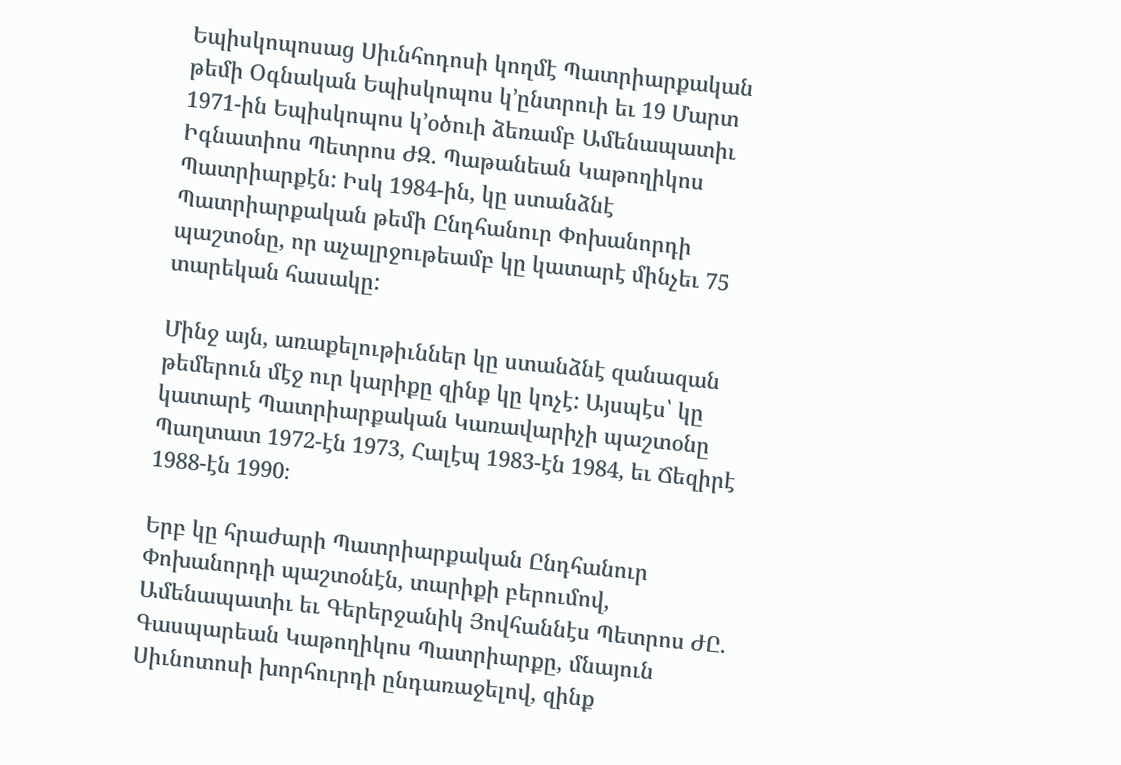Եպիսկոպոսաց Սիւնհոդոսի կողմէ Պատրիարքական թեմի Օգնական Եպիսկոպոս կ’ընտրուի եւ 19 Մարտ 1971-ին Եպիսկոպոս կ’օծուի ձեռամբ Ամենապատիւ Իգնատիոս Պետրոս ԺԶ. Պաթանեան Կաթողիկոս Պատրիարքէն: Իսկ 1984-ին, կը ստանձնէ Պատրիարքական թեմի Ընդհանուր Փոխանորդի պաշտօնը, որ աչալրջութեամբ կը կատարէ մինչեւ 75 տարեկան հասակը:

Մինջ այն, առաքելութիւններ կը ստանձնէ զանազան թեմերուն մէջ ուր կարիքը զինք կը կոչէ: Այսպէս՝ կը կատարէ Պատրիարքական Կառավարիչի պաշտօնը Պաղտատ 1972-էն 1973, Հալէպ 1983-էն 1984, եւ Ճեզիրէ 1988-էն 1990։

Երբ կը հրաժարի Պատրիարքական Ընդհանուր Փոխանորդի պաշտօնէն, տարիքի բերումով, Ամենապատիւ եւ Գերերջանիկ Յովհաննէս Պետրոս ԺԸ. Գասպարեան Կաթողիկոս Պատրիարքը, մնայուն Սիւնոտոսի խորհուրդի ընդառաջելով, զինք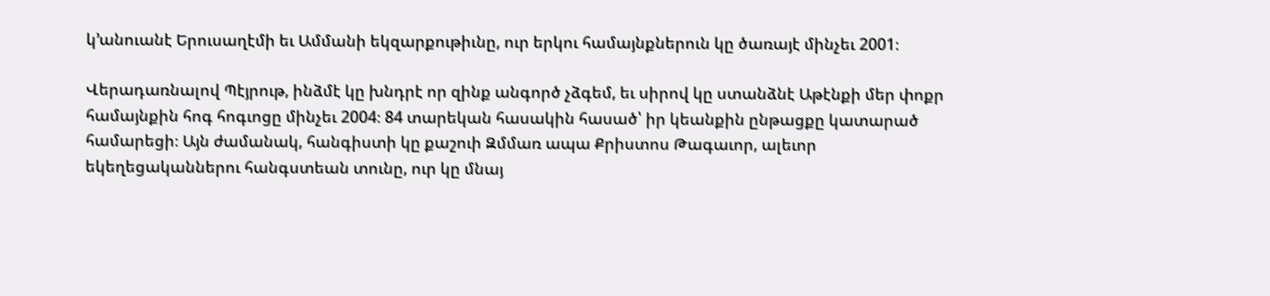կ’անուանէ Երուսաղէմի եւ Ամմանի եկզարքութիւնը, ուր երկու համայնքներուն կը ծառայէ մինչեւ 2001։

Վերադառնալով Պէյրութ, ինձմէ կը խնդրէ որ զինք անգործ չձգեմ, եւ սիրով կը ստանձնէ Աթէնքի մեր փոքր համայնքին հոգ հոգւոցը մինչեւ 2004։ 84 տարեկան հասակին հասած՝ իր կեանքին ընթացքը կատարած համարեցի։ Այն ժամանակ, հանգիստի կը քաշուի Զմմառ ապա Քրիստոս Թագաւոր, ալեւոր եկեղեցականներու հանգստեան տունը, ուր կը մնայ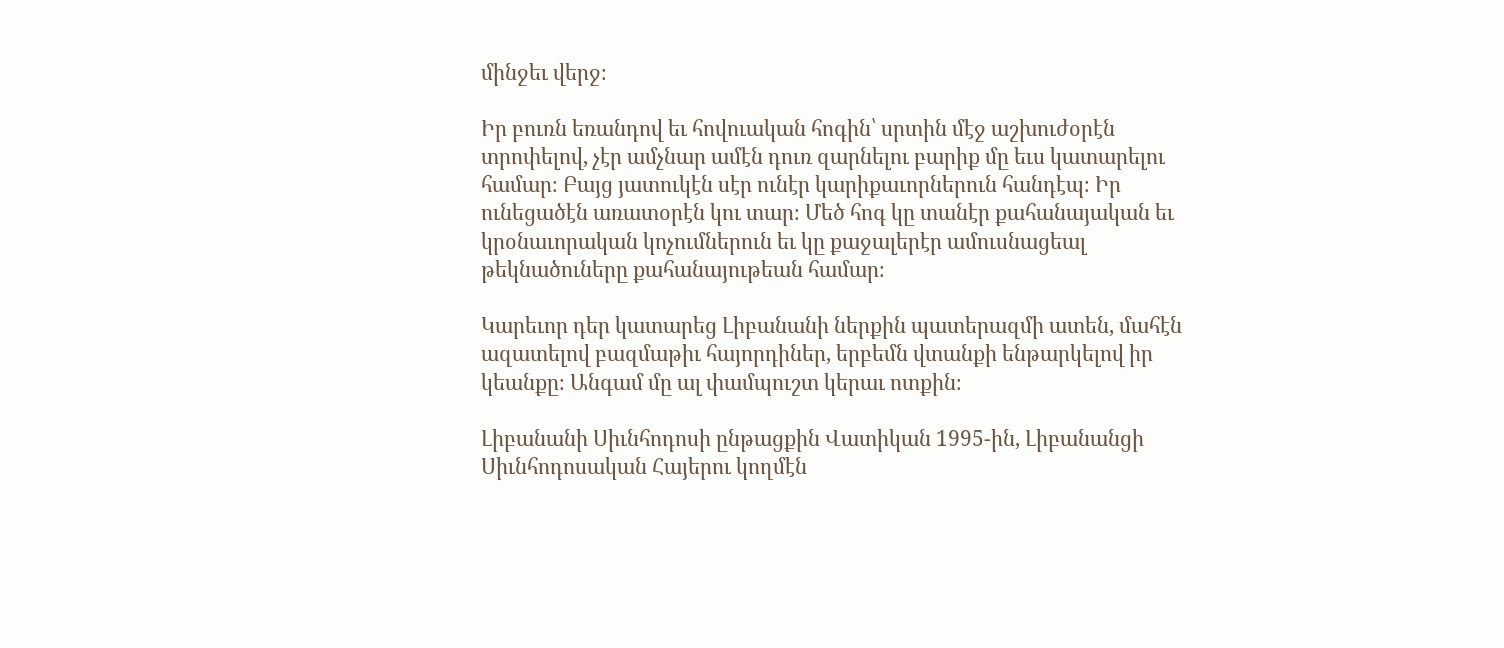մինջեւ վերջ։

Իր բուռն եռանդով եւ հովուական հոգին՝ սրտին մէջ աշխուժօրէն տրոփելով, չէր ամչնար ամէն դուռ զարնելու բարիք մը եւս կատարելու համար։ Բայց յատուկէն սէր ունէր կարիքաւորներուն հանդէպ։ Իր ունեցածէն առատօրէն կու տար։ Մեծ հոգ կը տանէր քահանայական եւ կրօնաւորական կոչումներուն եւ կը քաջալերէր ամուսնացեալ թեկնածուները քահանայութեան համար։

Կարեւոր դեր կատարեց Լիբանանի ներքին պատերազմի ատեն, մահէն ազատելով բազմաթիւ հայորդիներ, երբեմն վտանքի ենթարկելով իր կեանքը։ Անգամ մը ալ փամպուշտ կերաւ ոտքին։

Լիբանանի Սիւնհոդոսի ընթացքին Վատիկան 1995-ին, Լիբանանցի Սիւնհոդոսական Հայերու կողմէն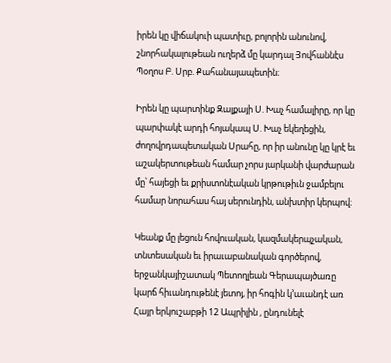իրեն կը վիճակուի պատիւը, բոլորին անունով, շնորհակալութեան ուղերձ մը կարդալ Յովհաննէս Պօղոս Բ. Սրբ. Քահանայապետին։

Իրեն կը պարտինք Զալքայի Ս. Խաչ համալիրը, որ կը պարփակէ արդի հոյակապ Ս. Խաչ եկեղեցին, ժողովրդապետական Սրահը, որ իր անունը կը կրէ եւ աշակերտութեան համար չորս յարկանի վարժարան մը՝ հայեցի եւ քրիստոնէական կրթութիւն ջամբելու համար նորահաս հայ սերունդին, անխտիր կերպով։

Կեանք մը լեցուն հովուական, կազմակերպչական, տնտեսական եւ իրաւաբանական գործերով, երջանկայիշատակ Պետողլեան Գերապայծառը կարճ հիւանդութենէ յետոյ, իր հոգին կ’աւանդէ առ Հայր երկուշաբթի 12 Ապրիլին , ընդունելէ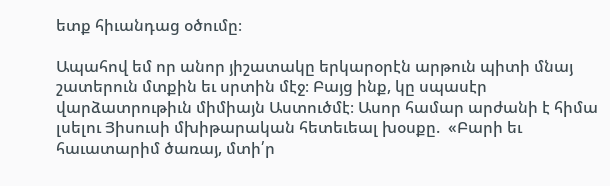ետք հիւանդաց օծումը։

Ապահով եմ որ անոր յիշատակը երկարօրէն արթուն պիտի մնայ շատերուն մտքին եւ սրտին մէջ։ Բայց ինք, կը սպասէր վարձատրութիւն միմիայն Աստուծմէ։ Ասոր համար արժանի է հիմա լսելու Յիսուսի մխիթարական հետեւեալ խօսքը.  «Բարի եւ հաւատարիմ ծառայ, մտի՛ր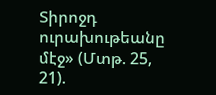Տիրոջդ ուրախութեանը մէջ» (Մտթ. 25, 21).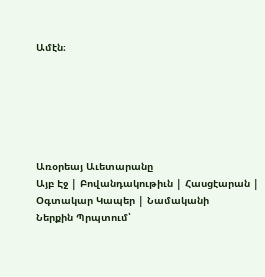Ամէն։






Առօրեայ Աւետարանը
Այբ Էջ | Բովանդակութիւն | Հասցէարան | Օգտակար Կապեր | Նամականի
Ներքին Պրպտում՝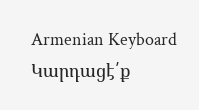Armenian Keyboard
Կարդացէ՛ք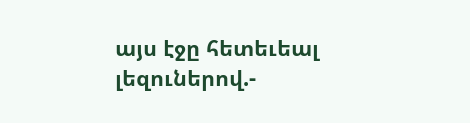այս էջը հետեւեալ լեզուներով.-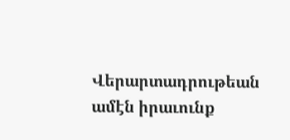Վերարտադրութեան ամէն իրաւունք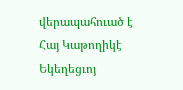վերապահուած է Հայ Կաթողիկէ Եկեղեցւոյ